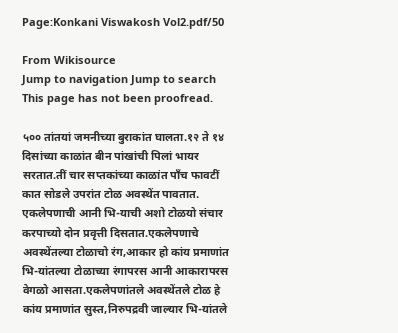Page:Konkani Viswakosh Vol2.pdf/50

From Wikisource
Jump to navigation Jump to search
This page has not been proofread.

५०० तांतयां जमनीच्या बुराकांत घालता.१२ ते १४ दिसांच्या काळांत बीन पांखांची पिलां भायर सरतात.तीं चार सप्तकांच्या काळांत पाँच फावटीं कात सोडले उपरांत टोळ अवस्थेंत पावतात. एकलेपणाची आनी भि-याची अशो टोळयो संचार करपाच्यो दोन प्रवृत्ती दिसतात.एकलेपणाचे अवस्थेंतल्या टोळाचो रंग,आकार हो कांय प्रमाणांत भि-यांतल्या टोळाच्या रंगापरस आनी आकारापरस वेगळो आसता.एकलेपणांतले अवस्थेंतले टोळ हे कांय प्रमाणांत सुस्त,निरुपद्रवी जाल्यार भि-यांतले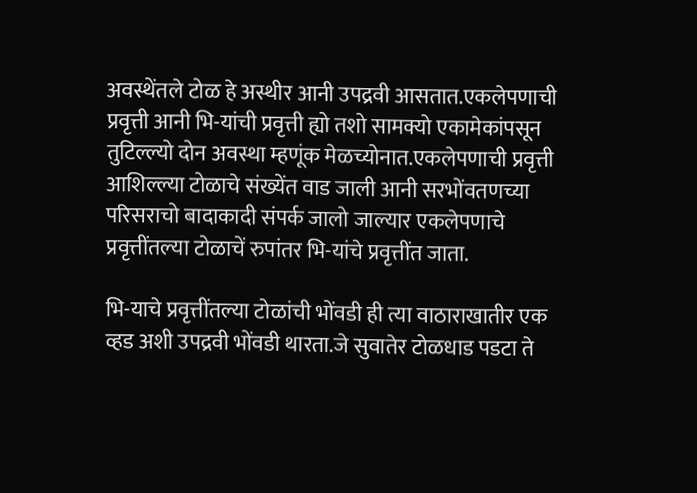अवस्थेंतले टोळ हे अस्थीर आनी उपद्रवी आसतात.एकलेपणाची प्रवृत्ती आनी भि-यांची प्रवृत्ती ह्यो तशो सामक्यो एकामेकांपसून तुटिल्ल्यो दोन अवस्था म्हणूंक मेळच्योनात.एकलेपणाची प्रवृत्ती आशिल्ल्या टोळाचे संख्येंत वाड जाली आनी सरभोंवतणच्या परिसराचो बादाकादी संपर्क जालो जाल्यार एकलेपणाचे प्रवृत्तींतल्या टोळाचें रुपांतर भि-यांचे प्रवृत्तींत जाता.

भि-याचे प्रवृत्तींतल्या टोळांची भोंवडी ही त्या वाठाराखातीर एक व्हड अशी उपद्रवी भोंवडी थारता.जे सुवातेर टोळधाड पडटा ते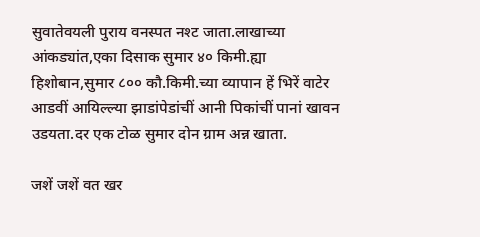सुवातेवयली पुराय वनस्पत नश्ट जाता.लाखाच्या आंकड्यांत,एका दिसाक सुमार ४० किमी.ह्या हिशोबान,सुमार ८०० कौ.किमी.च्या व्यापान हें भिरें वाटेर आडवीं आयिल्ल्या झाडांपेडांचीं आनी पिकांचीं पानां खावन उडयता.दर एक टोळ सुमार दोन ग्राम अन्न खाता.

जशें जशें वत खर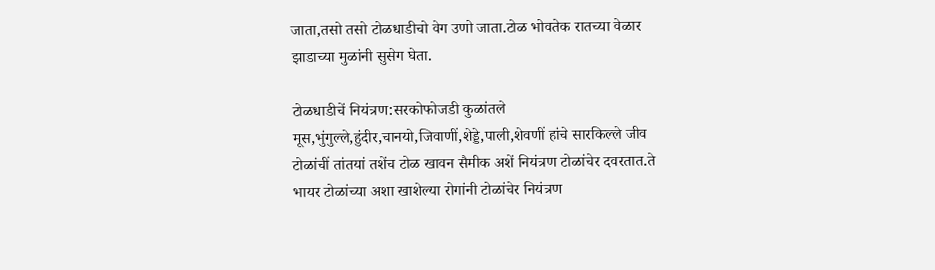जाता,तसो तसो टोळधाडीचो वेग उणो जाता.टोळ भोवतेक रातच्या वेळार झाडाच्या मुळांनी सुसेग घेता.

टोळधाडीचें नियंत्रण:सरकोफोजडी कुळांतले मूस,भुंगुल्ले,हुंदीर,चानयो,जिवाणीं,शेड्डे,पाली,शेवणीं हांचे सारकिल्ले जीव टोळांचीं तांतयां तशेंच टोळ खावन सैमीक अशें नियंत्रण टोळांचेर दवरतात.ते भायर टोळांच्या अशा खाशेल्या रोगांनी टोळांचेर नियंत्रण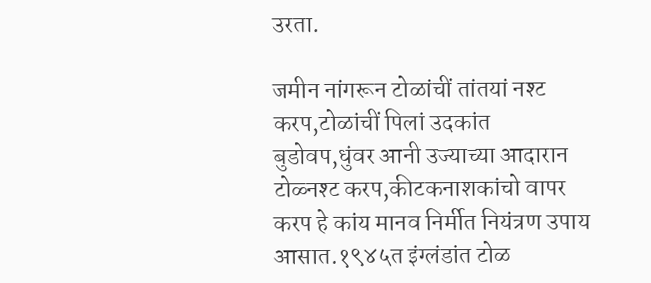उरता.

जमीन नांगरून टोळांचीं तांतयां नश्ट करप,टोळांचीं पिलां उदकांत बुडोवप,धुंवर आनी उज्याच्या आदारान टोळ्नश्ट करप,कीटकनाशकांचो वापर करप हे कांय मानव निर्मीत नियंत्रण उपाय आसात.१९४५त इंग्लंडांत टोळ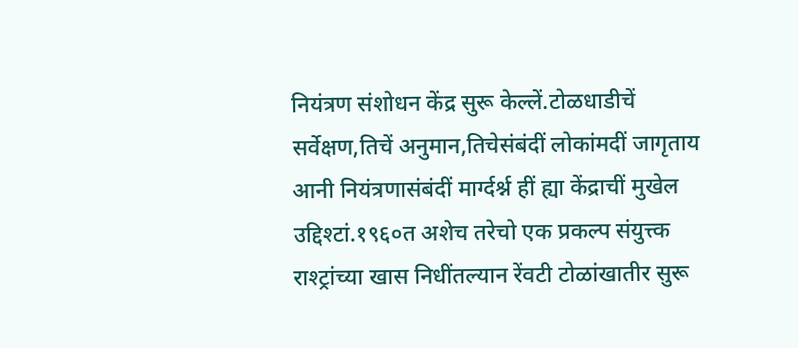नियंत्रण संशोधन केंद्र सुरू केल्लें.टोळधाडीचें सर्वेक्षण,तिचें अनुमान,तिचेसंबंदीं लोकांमदीं जागृताय आनी नियंत्रणासंबंदीं मार्ग्दर्श्न हीं ह्या केंद्राचीं मुखेल उद्दिश्टां.१९६०त अशेच तरेचो एक प्रकल्प संयुत्त्क राश्ट्रांच्या खास निधींतल्यान रेंवटी टोळांखातीर सुरू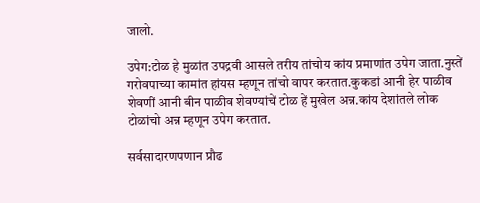जालो.

उपेग:टोळ हे मुळांत उपद्रवी आसले तरीय तांचोय कांय प्रमाणांत उपेग जाता.नुस्तें गरोवपाच्या कामांत हांयस म्हणून तांचो वापर करतात.कुकडां आनी हेर पाळीव शेवणीं आनी बीन पाळीव शेवण्यांचें टोळ हें मुखेल अन्न.कांय देशांतले लोक टोळांचो अन्न म्हणून उपेग करतात.

सर्वसादारणपणान प्रौढ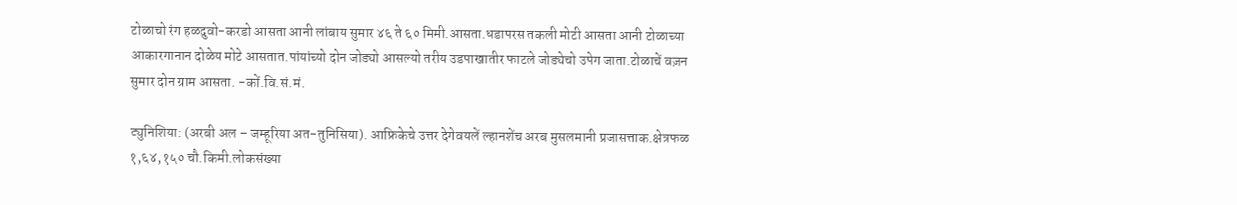टोळाचो रंग हळदुवो-करडो आसता आनी लांबाय सुमार ४६ ते ६० मिमी.आसता.धडापरस तकली मोटी आसता आनी टोळाच्या आकारगानान दोळेय मोटे आसतात.पांयांच्यो दोन जोड्यो आसल्यो तरीय उडपाखातीर फाटले जोड्येचो उपेग जाता.टोळाचें वज़न सुमार दोन ग्राम आसता. -कों.वि.सं.मं.

ट्युनिशिया: (अरबी अल – जम्हूरिया अत-तुनिसिया). आफ्रिकेचे उत्तर देगेवयलें ल्हानशेंच अरब मुसलमानी प्रजासत्ताक.क्षेत्रफळ १,६४,१५० चौ.किमी.लोकसंख्या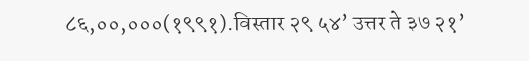८६,००,०००(१९९१).विस्तार २९ ५४’ उत्तर ते ३७ २१’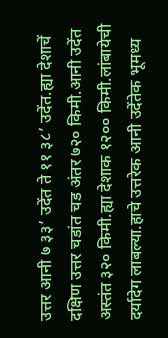उत्तर आनी ७ ३३’ उदेंत ते ११ ३८’ उदेंत.ह्या देशाचें दक्षिण उत्तर चडांत चड अंतर ७२० किमी.आनी उदेंत अस्तंत ३२० किमी.ह्या देशाक १२०० किमी.लांबायेची दर्यादेग लाबल्या.हाचे उत्तरेक आनी उदेंतेक भूमध्य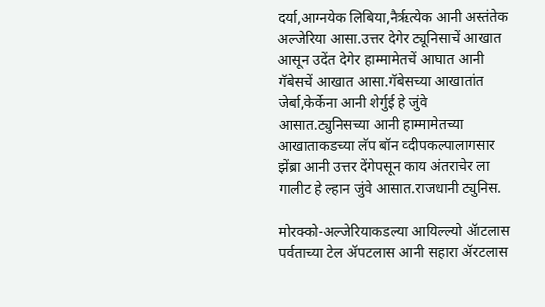दर्या,आग्नयेक लिबिया,नैर्ऋत्येक आनी अस्तंतेक अल्जेरिया आसा.उत्तर देगेर ट्यूनिसाचें आखात आसून उदेंत देगेर हाम्मामेतचें आघात आनी गॅबेसचें आखात आसा.गॅबेसच्या आखातांत जेर्बा,केर्केना आनी शेर्गुई हे जुंवे आसात.ट्युनिसच्या आनी हाम्मामेतच्या आखाताकडच्या लॅप बॉन व्दीपकल्पालागसार झेंब्रा आनी उत्तर देंगेपसून काय अंतराचेर ला गालीट हे ल्हान जुंवे आसात.राजधानी ट्युनिस.

मोरक्को-अल्जेरियाकडल्या आयिल्ल्यो ॲाटलास पर्वताच्या टेल ॲपटलास आनी सहारा ॲरटलास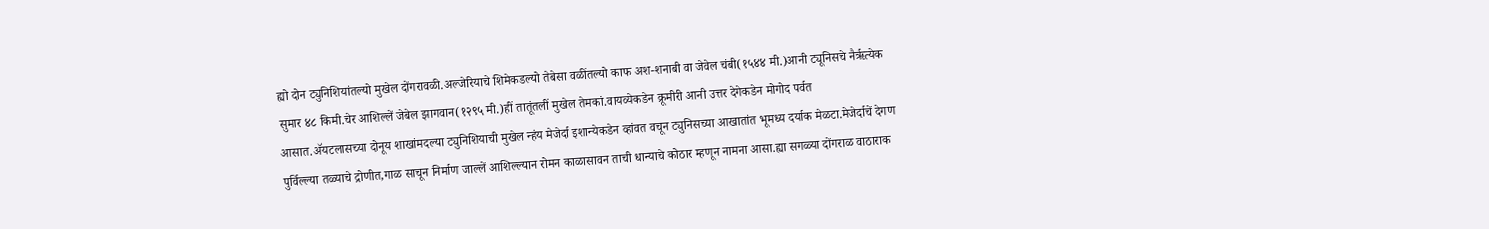ह्यो दोन ट्युनिशियांतल्यो मुखेल दोंगरावळी.अल्जेरियाचे शिमेकडल्यो तेबेसा वळींतल्यो काफ अश-शनाबी वा जेवेल चंबी(१५४४ मी.)आनी ट्यूनिसचे नैर्ऋत्येक सुमार ४८ किमी.चेर आशिल्लें जेबेल झागवान(१२९५ मी.)हीं तातूंतलीं मुखेल तेमकां.वायव्येकडेन क्रूमीरी आनी उत्तर देगेकडेन मोगोद पर्वत आसात.ॲयटलासच्या दोनूय शाखांमदल्या ट्युनिशियाची मुखेल न्हंय मेजेर्दा इशान्येकडेन व्हांवत वचून ट्युनिसच्या आखातांत भूमध्य दर्याक मेळटा.मेजेर्दाचें देगण पुर्विल्ल्या तळ्याचे द्रोणीत,गाळ साचून निर्माण जाल्लें आशिल्ल्यान रोमन काळासावन ताची धान्याचे कोठार म्हणून नामना आसा.ह्या सगळ्या दोंगराळ वाठाराक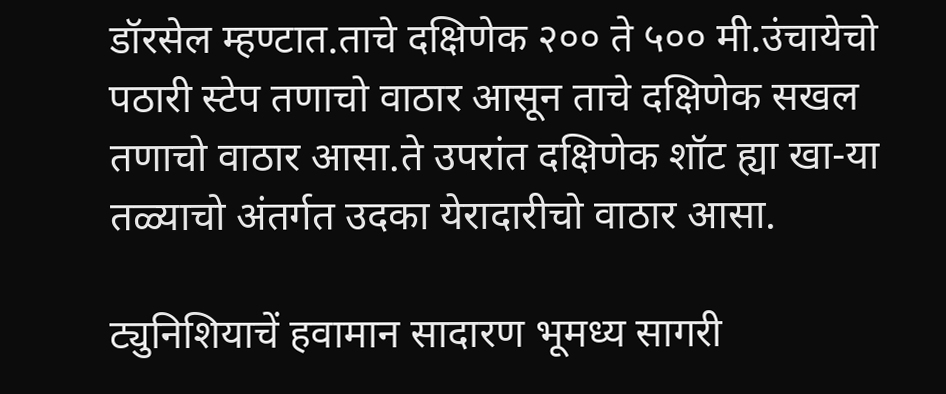डॉरसेल म्हण्टात.ताचे दक्षिणेक २०० ते ५०० मी.उंचायेचो पठारी स्टेप तणाचो वाठार आसून ताचे दक्षिणेक सखल तणाचो वाठार आसा.ते उपरांत दक्षिणेक शॉट ह्या खा-या तळ्याचो अंतर्गत उदका येरादारीचो वाठार आसा.

ट्युनिशियाचें हवामान सादारण भूमध्य सागरी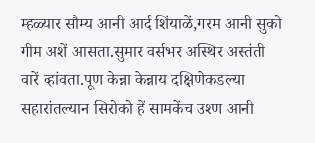म्हळ्यार सौम्य आनी आर्द शिंयाळें,गरम आनी सुको गीम अशें आसता.सुमार वर्सभर अस्थिर अस्तंती वारें व्हांवता.पूण केन्ना केन्नाय दक्षिणेकडल्या सहारांतल्यान सिरोको हें सामकेंच उश्ण आनी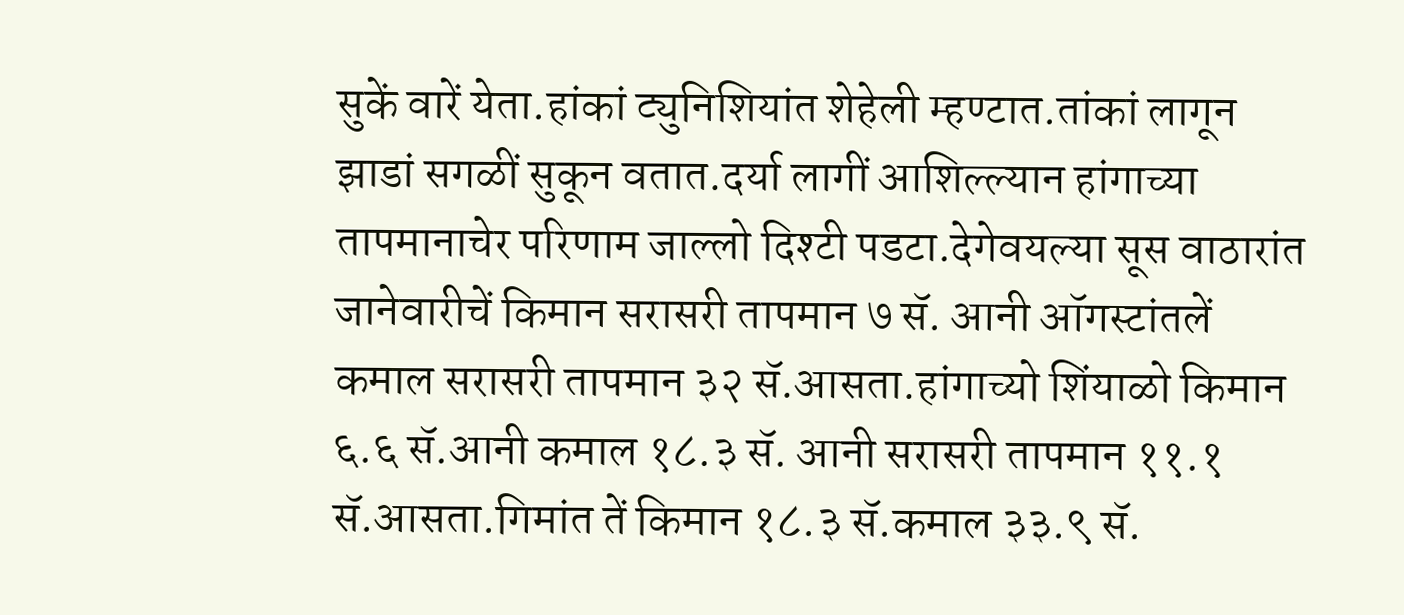सुकें वारें येता.हांकां ट्युनिशियांत शेहेली म्हण्टात.तांकां लागून झाडां सगळीं सुकून वतात.दर्या लागीं आशिल्ल्यान हांगाच्या तापमानाचेर परिणाम जाल्लो दिश्टी पडटा.देगेवयल्या सूस वाठारांत जानेवारीचें किमान सरासरी तापमान ७ सॅ. आनी ऑगस्टांतलें कमाल सरासरी तापमान ३२ सॅ.आसता.हांगाच्यो शिंयाळो किमान ६.६ सॅ.आनी कमाल १८.३ सॅ. आनी सरासरी तापमान ११.१ सॅ.आसता.गिमांत तें किमान १८.३ सॅ.कमाल ३३.९ सॅ.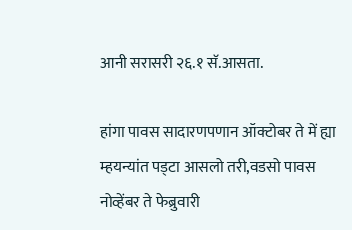आनी सरासरी २६.१ सॅ.आसता.

हांगा पावस सादारणपणान ऑक्टोबर ते में ह्या म्हयन्यांत पड्टा आसलो तरी,वडसो पावस नोव्हेंबर ते फेब्रुवारी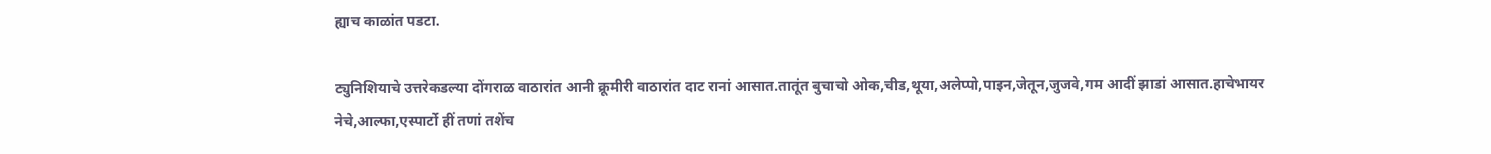ह्याच काळांत पडटा.

ट्युनिशियाचे उत्तरेकडल्या दोंगराळ वाठारांत आनी क्रूमीरी वाठारांत दाट रानां आसात.तातूंत बुचाचो ओक,चीड,थूया,अलेप्पो,पाइन,जेतून,जुजवे,गम आदीं झाडां आसात.हाचेभायर नेचे,आल्फा,एस्पार्टो हीं तणां तशेंच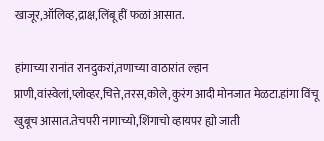खाजूर,ऑलिव्ह,द्राक्ष,लिंबू हीं फळां आसात.

हांगाच्या रानांत रानदुकरां,तणाच्या वाठारांत ल्हान प्राणी,वांस्वेलां,प्लोव्हर,चित्ते,तरस,कोले,कुरंग आदी मोनजात मेळटा.हांगा विंचू खुबूच आसात.तेचपरी नागाच्यो,शिंगाचो व्हायपर ह्यो जाती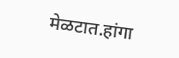मेळटात.हांगा